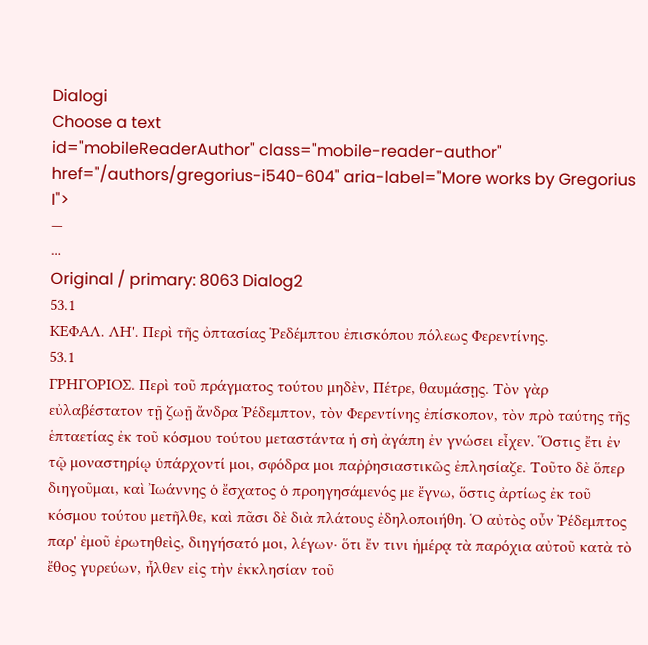Dialogi
Choose a text
id="mobileReaderAuthor" class="mobile-reader-author" href="/authors/gregorius-i540-604" aria-label="More works by Gregorius I">
—
⋯
Original / primary: 8063 Dialog2
53.1
ΚΕΦΑΛ. ΛΗ'. Περὶ τῆς ὀπτασίας Ῥεδέμπτου ἐπισκόπου πόλεως Φερεντίνης.
53.1
ΓΡΗΓΟΡΙΟΣ. Περὶ τοῦ πράγματος τούτου μηδὲν, Πέτρε, θαυμάσῃς. Τὸν γὰρ εὐλαβέστατον τῇ ζωῇ ἄνδρα Ῥέδεμπτον, τὸν Φερεντίνης ἐπίσκοπον, τὸν πρὸ ταύτης τῆς ἑπταετίας ἐκ τοῦ κόσμου τούτου μεταστάντα ἡ σὴ ἀγάπη ἐν γνώσει εἶχεν. Ὅστις ἔτι ἐν τῷ μοναστηρίῳ ὑπάρχοντί μοι, σφόδρα μοι παῤῥησιαστικῶς ἐπλησίαζε. Τοῦτο δὲ ὅπερ διηγοῦμαι, καὶ Ἰωάννης ὁ ἔσχατος ὁ προηγησάμενός με ἔγνω, ὅστις ἀρτίως ἐκ τοῦ κόσμου τούτου μετῆλθε, καὶ πᾶσι δὲ διὰ πλάτους ἐδηλοποιήθη. Ὁ αὐτὸς οὖν Ῥέδεμπτος παρ' ἐμοῦ ἐρωτηθεὶς, διηγήσατό μοι, λέγων· ὅτι ἔν τινι ἡμέρᾳ τὰ παρόχια αὐτοῦ κατὰ τὸ ἔθος γυρεύων, ἦλθεν εἰς τὴν ἐκκλησίαν τοῦ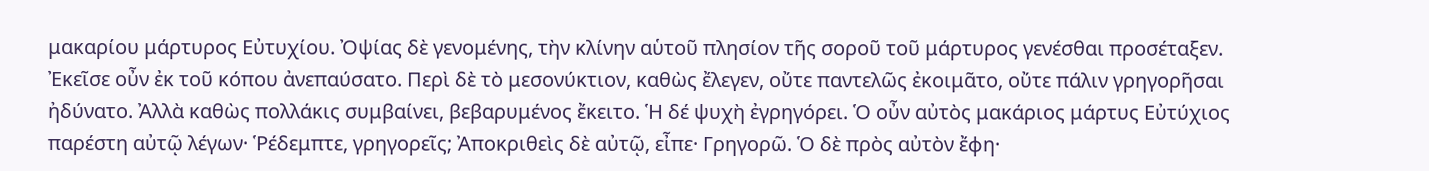μακαρίου μάρτυρος Εὐτυχίου. Ὀψίας δὲ γενομένης, τὴν κλίνην αὑτοῦ πλησίον τῆς σοροῦ τοῦ μάρτυρος γενέσθαι προσέταξεν. Ἐκεῖσε οὖν ἐκ τοῦ κόπου ἀνεπαύσατο. Περὶ δὲ τὸ μεσονύκτιον, καθὼς ἔλεγεν, οὔτε παντελῶς ἐκοιμᾶτο, οὔτε πάλιν γρηγορῆσαι ἠδύνατο. Ἀλλὰ καθὼς πολλάκις συμβαίνει, βεβαρυμένος ἔκειτο. Ἡ δέ ψυχὴ ἐγρηγόρει. Ὁ οὖν αὐτὸς μακάριος μάρτυς Εὐτύχιος παρέστη αὐτῷ λέγων· Ῥέδεμπτε, γρηγορεῖς; Ἀποκριθεὶς δὲ αὐτῷ, εἶπε· Γρηγορῶ. Ὁ δὲ πρὸς αὐτὸν ἔφη·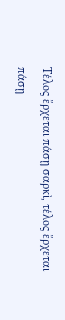Τέλος ἔρχεται πάσῃ σαρκὶ, τέλος ἔρχεται πάσῃ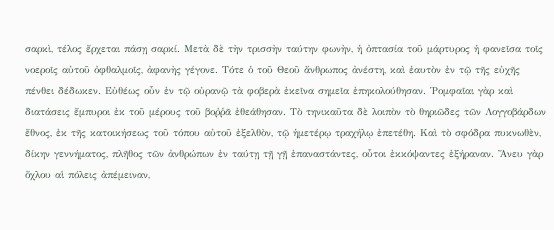σαρκὶ, τέλος ἔρχεται πάσῃ σαρκί. Μετὰ δὲ τὴν τρισσὴν ταύτην φωνὴν, ἡ ὀπτασία τοῦ μάρτυρος ἡ φανεῖσα τοῖς νοεροῖς αὐτοῦ ὀφθαλμοῖς, ἀφανὴς γέγονε. Τότε ὁ τοῦ Θεοῦ ἄνθρωπος ἀνέστη, καὶ ἑαυτὸν ἐν τῷ τῆς εὐχῆς πένθει δέδωκεν. Εὐθέως οὖν ἐν τῷ οὐρανῷ τὰ φοβερὰ ἐκεῖνα σημεῖα ἐπηκολούθησαν. Ῥομφαῖαι γὰρ καὶ διατάσεις ἔμπυροι ἐκ τοῦ μέρους τοῦ βοῤῥᾶ ἐθεάθησαν. Τὸ τηνικαῦτα δὲ λοιπὸν τὸ θηριῶδες τῶν Λογγοβάρδων ἔθνος, ἐκ τῆς κατοικήσεως τοῦ τόπου αὐτοῦ ἐξελθὸν, τῷ ἡμετέρῳ τραχήλῳ ἐπετέθη. Καὶ τὸ σφόδρα πυκνωθὲν, δίκην γεννήματος, πλῆθος τῶν ἀνθρώπων ἐν ταύτῃ τῇ γῇ ἐπαναστάντες, οὗτοι ἐκκόψαντες ἐξήραναν. Ἄνευ γὰρ ὄχλου αἱ πόλεις ἀπέμειναν,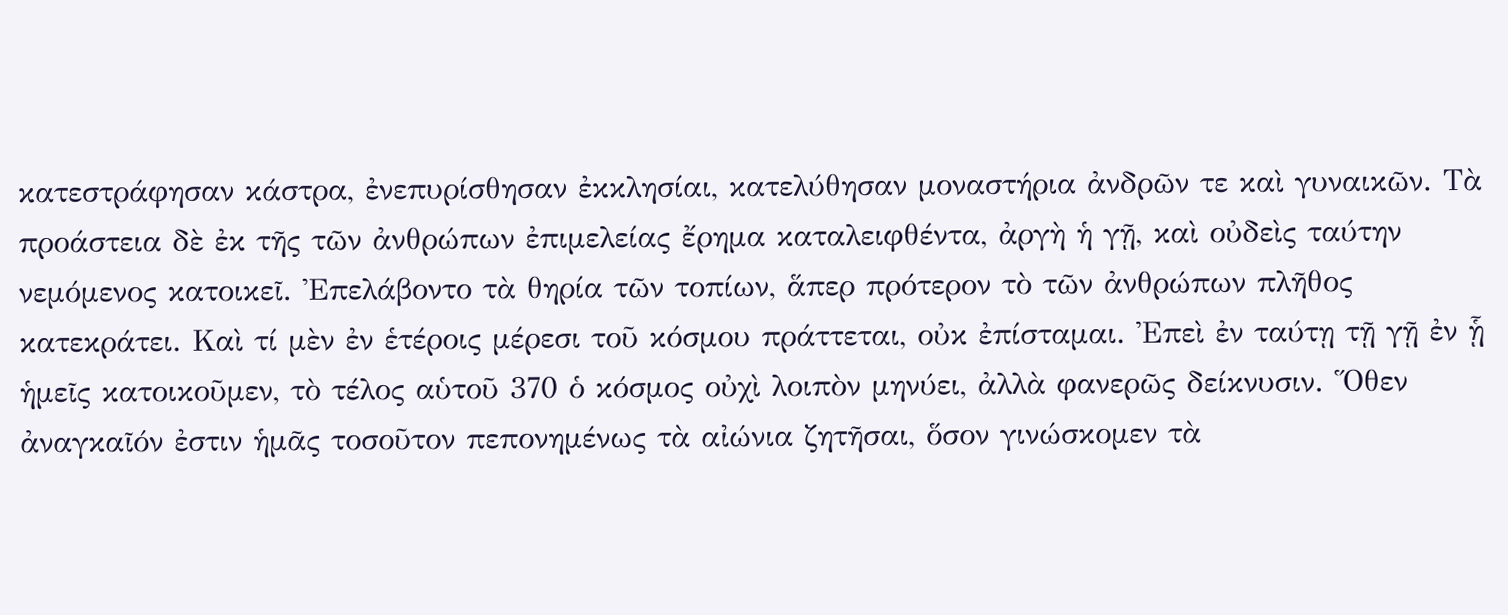κατεστράφησαν κάστρα, ἐνεπυρίσθησαν ἐκκλησίαι, κατελύθησαν μοναστήρια ἀνδρῶν τε καὶ γυναικῶν. Τὰ προάστεια δὲ ἐκ τῆς τῶν ἀνθρώπων ἐπιμελείας ἔρημα καταλειφθέντα, ἀργὴ ἡ γῇ, καὶ οὐδεὶς ταύτην νεμόμενος κατοικεῖ. Ἐπελάβοντο τὰ θηρία τῶν τοπίων, ἅπερ πρότερον τὸ τῶν ἀνθρώπων πλῆθος κατεκράτει. Καὶ τί μὲν ἐν ἑτέροις μέρεσι τοῦ κόσμου πράττεται, οὐκ ἐπίσταμαι. Ἐπεὶ ἐν ταύτῃ τῇ γῇ ἐν ᾗ ἡμεῖς κατοικοῦμεν, τὸ τέλος αὑτοῦ 370 ὁ κόσμος οὐχὶ λοιπὸν μηνύει, ἀλλὰ φανερῶς δείκνυσιν. Ὅθεν ἀναγκαῖόν ἐστιν ἡμᾶς τοσοῦτον πεπονημένως τὰ αἰώνια ζητῆσαι, ὅσον γινώσκομεν τὰ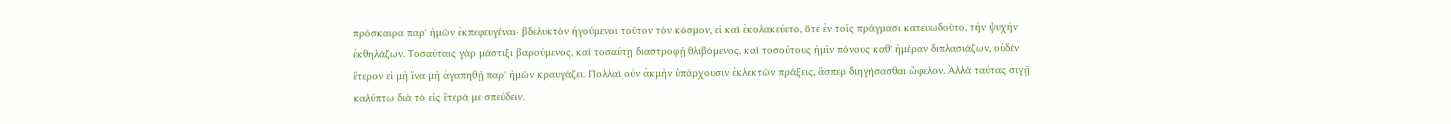πρόσκαιρα παρ' ἡμῶν ἐκπεφευγέναι· βδελυκτὸν ἡγούμενοι τοῦτον τὸν κόσμον, εἰ καὶ ἐκολακεύετο, ὅτε ἐν τοῖς πράγμασι κατευωδοῦτο, τὴν ψυχὴν ἐκθηλάζων. Τοσαύταις γὰρ μάστιξι βαρούμενος, καὶ τοσαύτῃ διαστροφῇ θλιβόμενος, καὶ τοσούτους ἡμῖν πόνους καθ' ἡμέραν διπλασιάζων, οὐδὲν ἕτερον εἰ μὴ ἵνα μὴ ἀγαπηθῇ παρ' ἡμῶν κραυγάζει. Πολλαὶ οὖν ἀκμὴν ὑπάρχουσιν ἐκλεκτῶν πράξεις, ἅσπερ διηγήσασθαι ὤφελον. Ἀλλὰ ταύτας σιγῇ καλύπτω διὰ τὸ εἰς ἕτερά με σπεύδειν.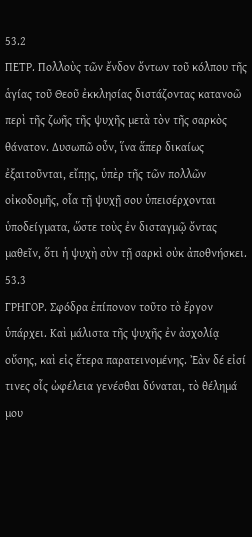53.2
ΠΕΤΡ. Πολλοὺς τῶν ἔνδον ὄντων τοῦ κόλπου τῆς ἁγίας τοῦ Θεοῦ ἐκκλησίας διστάζοντας κατανοῶ περὶ τῆς ζωῆς τῆς ψυχῆς μετὰ τὸν τῆς σαρκὸς θάνατον. Δυσωπῶ οὖν, ἵνα ἅπερ δικαίως ἐξαιτοῦνται, εἴπῃς, ὑπὲρ τῆς τῶν πολλῶν οἰκοδομῆς, οἷα τῇ ψυχῇ σου ὑπεισέρχονται ὑποδείγματα, ὥστε τοὺς ἐν δισταγμῷ ὄντας μαθεῖν, ὅτι ἡ ψυχὴ σὺν τῇ σαρκὶ οὐκ ἀποθνήσκει.
53.3
ΓΡΗΓΟΡ. Σφόδρα ἐπίπονον τοῦτο τὸ ἔργον ὑπάρχει. Καὶ μάλιστα τῆς ψυχῆς ἐν ἀσχολίᾳ οὔσης, καὶ εἰς ἕτερα παρατεινομένης. Ἐὰν δέ εἰσί τινες οἷς ὠφέλεια γενέσθαι δύναται, τὸ θέλημά μου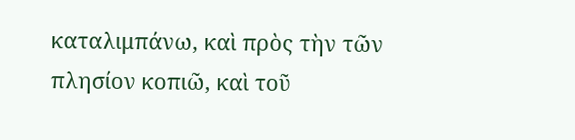καταλιμπάνω, καὶ πρὸς τὴν τῶν πλησίον κοπιῶ, καὶ τοῦ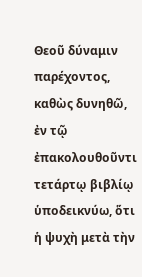Θεοῦ δύναμιν παρέχοντος, καθὼς δυνηθῶ, ἐν τῷ ἐπακολουθοῦντι τετάρτῳ βιβλίῳ ὑποδεικνύω, ὅτι ἡ ψυχὴ μετὰ τὴν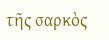τῆς σαρκὸς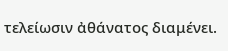τελείωσιν ἀθάνατος διαμένει.